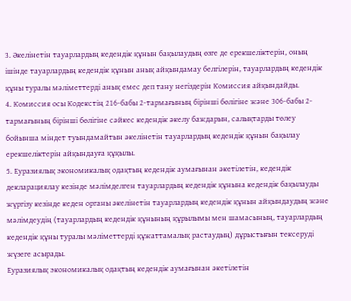3. Әкелінетін тауарлардың кедендік құнын бақылаудың өзге де ерекшеліктерін, оның ішінде тауарлардың кедендік құнын анық айқындамау белгілерін, тауарлардың кедендік құны туралы мәліметтерді анық емес деп тану негіздерін Комиссия айқындайды.
4. Комиссия осы Кодекстің 216-бабы 2-тармағының бірінші бөлігіне және 306-бабы 2-тармағының бірінші бөлігіне сәйкес кедендік әкелу баждарын, салықтарды төлеу бойынша міндет туындамайтын әкелінетін тауарлардың кедендік құнын бақылау ерекшеліктерін айқындауға құқылы.
5. Еуразиялық экономикалық одақтың кедендік аумағынан әкетілетін, кедендік декларациялау кезінде мәлімделген тауарлардың кедендік құнына кедендік бақылауды жүргізу кезінде кеден органы әкелінетін тауарлардың кедендік құнын айқындаудың және мәлімдеудің (тауарлардың кедендік құнының құрылымы мен шамасының, тауарлардың кедендік құны туралы мәліметтерді құжаттамалық растаудың) дұрыстығын тексеруді жүзеге асырады.
Еуразиялық экономикалық одақтың кедендік аумағынан әкетілетін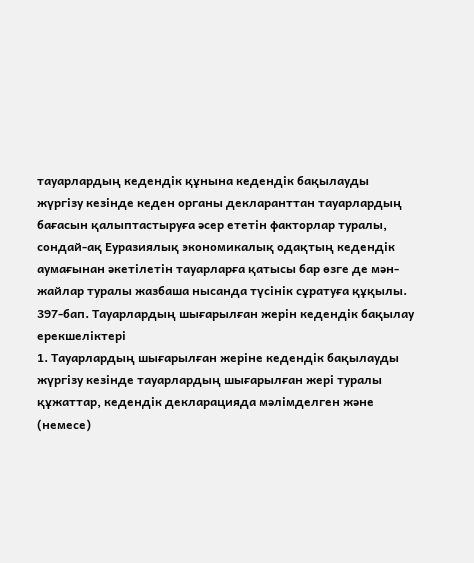тауарлардың кедендік құнына кедендік бақылауды жүргізу кезінде кеден органы декларанттан тауарлардың бағасын қалыптастыруға әсер ететін факторлар туралы, сондай-ақ Еуразиялық экономикалық одақтың кедендік аумағынан әкетілетін тауарларға қатысы бар өзге де мән-жайлар туралы жазбаша нысанда түсінік сұратуға құқылы.
397-бап. Тауарлардың шығарылған жерін кедендік бақылау ерекшеліктері
1. Тауарлардың шығарылған жеріне кедендік бақылауды жүргізу кезінде тауарлардың шығарылған жері туралы құжаттар, кедендік декларацияда мәлімделген және (немесе)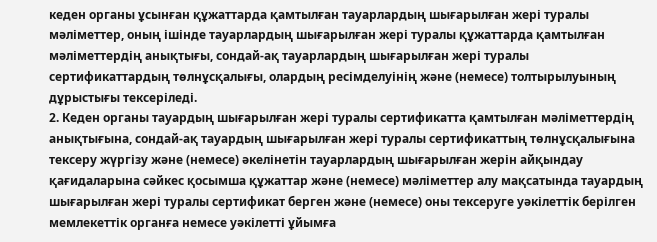кеден органы ұсынған құжаттарда қамтылған тауарлардың шығарылған жері туралы мәліметтер, оның ішінде тауарлардың шығарылған жері туралы құжаттарда қамтылған мәліметтердің анықтығы, сондай-ақ тауарлардың шығарылған жері туралы сертификаттардың төлнұсқалығы, олардың ресімделуінің және (немесе) толтырылуының дұрыстығы тексеріледі.
2. Кеден органы тауардың шығарылған жері туралы сертификатта қамтылған мәліметтердің анықтығына, сондай-ақ тауардың шығарылған жері туралы сертификаттың төлнұсқалығына тексеру жүргізу және (немесе) әкелінетін тауарлардың шығарылған жерін айқындау қағидаларына сәйкес қосымша құжаттар және (немесе) мәліметтер алу мақсатында тауардың шығарылған жері туралы сертификат берген және (немесе) оны тексеруге уәкілеттік берілген мемлекеттік органға немесе уәкілетті ұйымға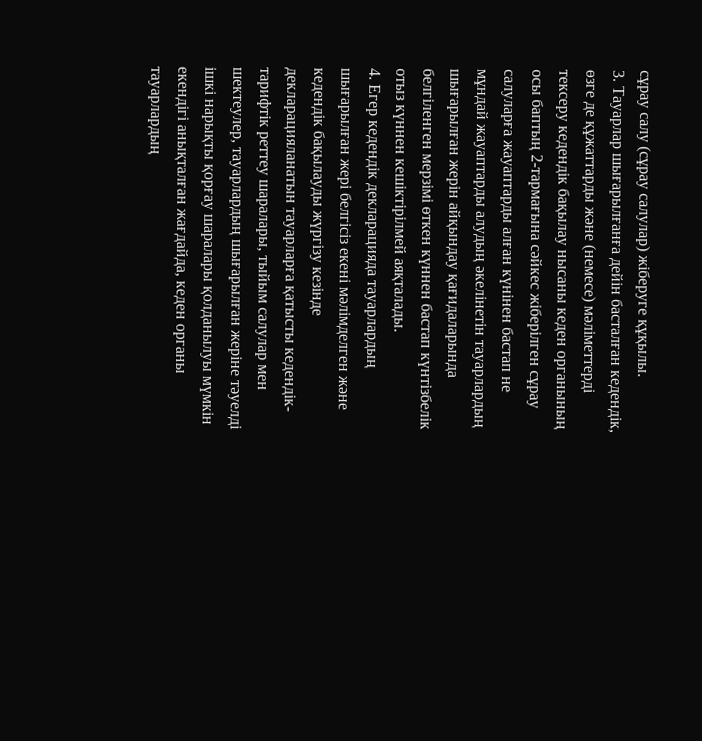сұрау салу (сұрау салулар) жіберуге құқылы.
3. Тауарлар шығарылғанға дейін басталған кедендік, өзге де құжаттарды және (немесе) мәліметтерді тексеру кедендік бақылау нысаны кеден органының осы баптың 2-тармағына сәйкес жіберілген сұрау салуларға жауаптарды алған күнінен бастап не мұндай жауаптарды алудың әкелінетін тауарлардың шығарылған жерін айқындау қағидаларында белгіленген мерзімі өткен күннен бастап күнтізбелік отыз күннен кешіктірілмей аяқталады.
4. Егер кедендік декларацияда тауарлардың шығарылған жері белгісіз екені мәлімделген және кедендік бақылауды жүргізу кезінде декларацияланатын тауарларға қатысты кедендік-тарифтік реттеу шаралары, тыйым салулар мен шектеулер, тауарлардың шығарылған жеріне тәуелді ішкі нарықты қорғау шаралары қолданылуы мүмкін екендігі анықталған жағдайда, кеден органы тауарлардың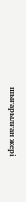шығарылған жері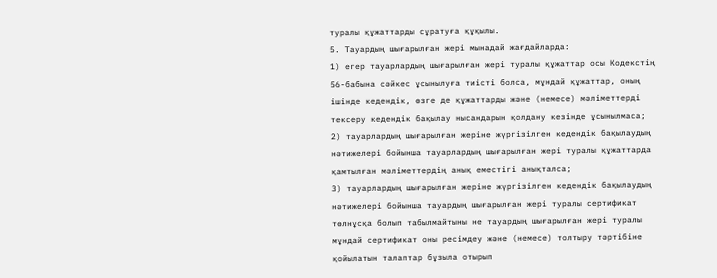туралы құжаттарды сұратуға құқылы.
5. Тауардың шығарылған жері мынадай жағдайларда:
1) егер тауарлардың шығарылған жері туралы құжаттар осы Кодекстің 56-бабына сәйкес ұсынылуға тиісті болса, мұндай құжаттар, оның ішінде кедендік, өзге де құжаттарды және (немесе) мәліметтерді тексеру кедендік бақылау нысандарын қолдану кезінде ұсынылмаса;
2) тауарлардың шығарылған жеріне жүргізілген кедендік бақылаудың нәтижелері бойынша тауарлардың шығарылған жері туралы құжаттарда қамтылған мәліметтердің анық еместігі анықталса;
3) тауарлардың шығарылған жеріне жүргізілген кедендік бақылаудың нәтижелері бойынша тауардың шығарылған жері туралы сертификат төлнұсқа болып табылмайтыны не тауардың шығарылған жері туралы мұндай сертификат оны ресімдеу және (немесе) толтыру тәртібіне қойылатын талаптар бұзыла отырып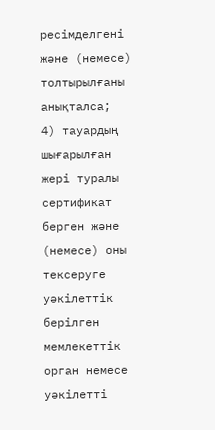ресімделгені және (немесе) толтырылғаны анықталса;
4) тауардың шығарылған жері туралы сертификат берген және (немесе) оны тексеруге уәкілеттік берілген мемлекеттік орган немесе уәкілетті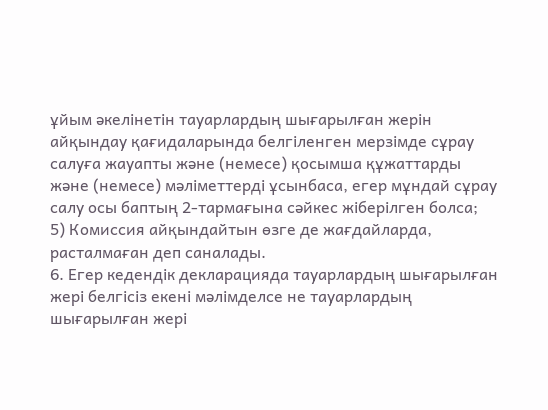ұйым әкелінетін тауарлардың шығарылған жерін айқындау қағидаларында белгіленген мерзімде сұрау салуға жауапты және (немесе) қосымша құжаттарды және (немесе) мәліметтерді ұсынбаса, егер мұндай сұрау салу осы баптың 2-тармағына сәйкес жіберілген болса;
5) Комиссия айқындайтын өзге де жағдайларда, расталмаған деп саналады.
6. Егер кедендік декларацияда тауарлардың шығарылған жері белгісіз екені мәлімделсе не тауарлардың шығарылған жері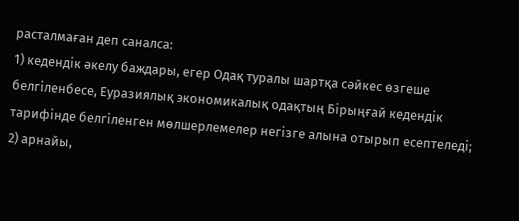расталмаған деп саналса:
1) кедендік әкелу баждары, егер Одақ туралы шартқа сәйкес өзгеше белгіленбесе, Еуразиялық экономикалық одақтың Бірыңғай кедендік тарифінде белгіленген мөлшерлемелер негізге алына отырып есептеледі;
2) арнайы,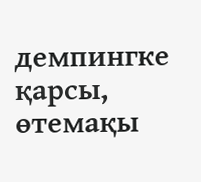демпингке қарсы, өтемақы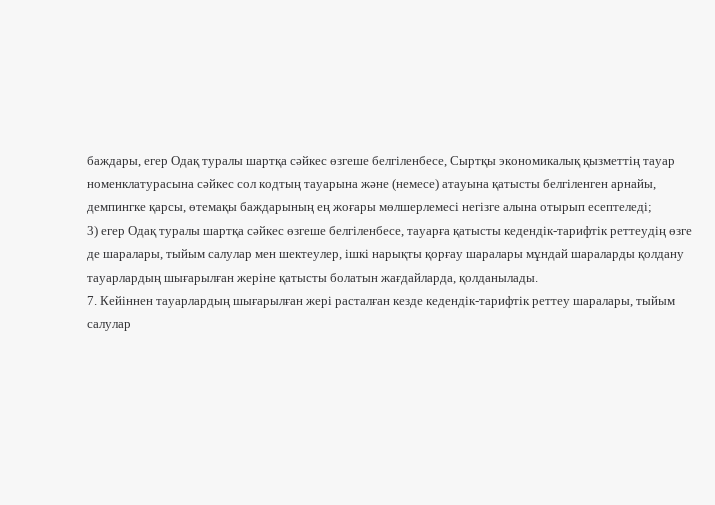баждары, егер Одақ туралы шартқа сәйкес өзгеше белгіленбесе, Сыртқы экономикалық қызметтің тауар номенклатурасына сәйкес сол кодтың тауарына және (немесе) атауына қатысты белгіленген арнайы, демпингке қарсы, өтемақы баждарының ең жоғары мөлшерлемесі негізге алына отырып есептеледі;
3) егер Одақ туралы шартқа сәйкес өзгеше белгіленбесе, тауарға қатысты кедендік-тарифтік реттеудің өзге де шаралары, тыйым салулар мен шектеулер, ішкі нарықты қорғау шаралары мұндай шараларды қолдану тауарлардың шығарылған жеріне қатысты болатын жағдайларда, қолданылады.
7. Кейіннен тауарлардың шығарылған жері расталған кезде кедендік-тарифтік реттеу шаралары, тыйым салулар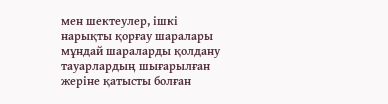мен шектеулер, ішкі нарықты қорғау шаралары мұндай шараларды қолдану тауарлардың шығарылған жеріне қатысты болған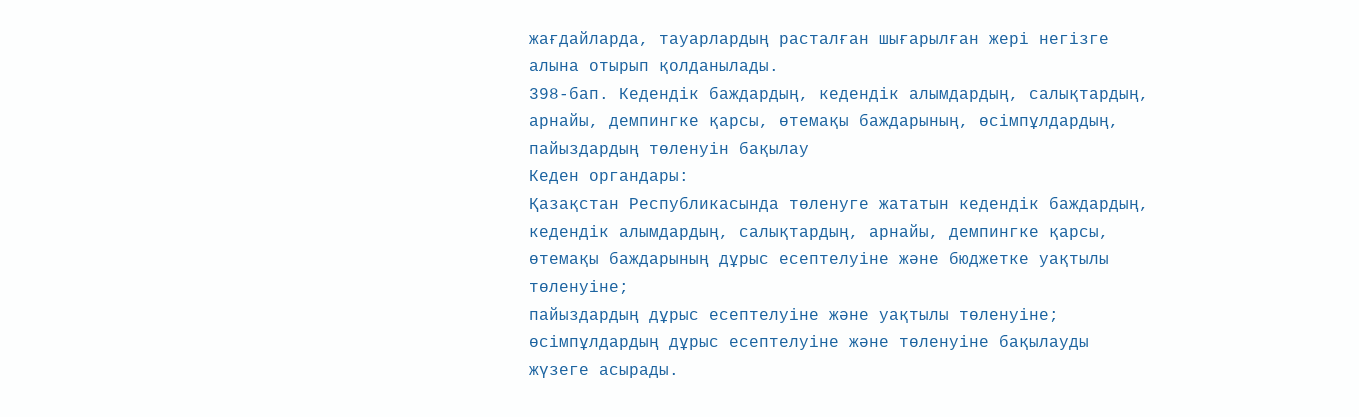жағдайларда, тауарлардың расталған шығарылған жері негізге алына отырып қолданылады.
398-бап. Кедендік баждардың, кедендік алымдардың, салықтардың, арнайы, демпингке қарсы, өтемақы баждарының, өсімпұлдардың, пайыздардың төленуін бақылау
Кеден органдары:
Қазақстан Республикасында төленуге жататын кедендік баждардың, кедендік алымдардың, салықтардың, арнайы, демпингке қарсы, өтемақы баждарының дұрыс есептелуіне және бюджетке уақтылы төленуіне;
пайыздардың дұрыс есептелуіне және уақтылы төленуіне;
өсімпұлдардың дұрыс есептелуіне және төленуіне бақылауды жүзеге асырады.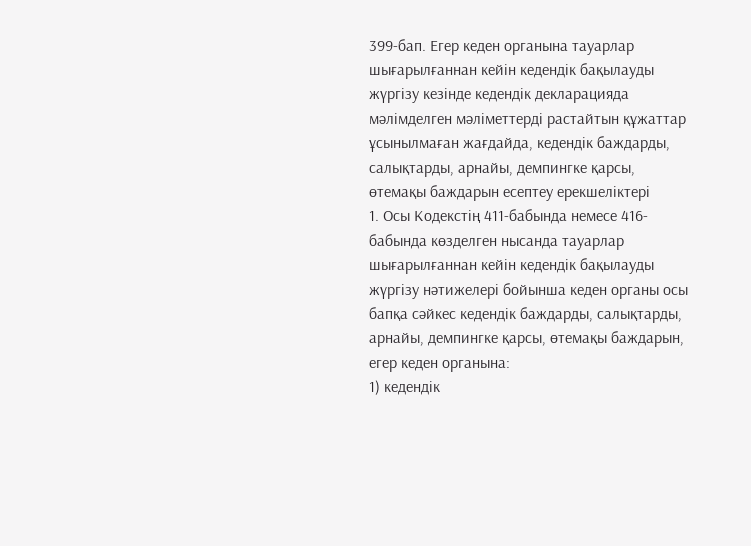399-бап. Егер кеден органына тауарлар шығарылғаннан кейін кедендік бақылауды жүргізу кезінде кедендік декларацияда мәлімделген мәліметтерді растайтын құжаттар ұсынылмаған жағдайда, кедендік баждарды, салықтарды, арнайы, демпингке қарсы, өтемақы баждарын есептеу ерекшеліктері
1. Осы Кодекстің 411-бабында немесе 416-бабында көзделген нысанда тауарлар шығарылғаннан кейін кедендік бақылауды жүргізу нәтижелері бойынша кеден органы осы бапқа сәйкес кедендік баждарды, салықтарды, арнайы, демпингке қарсы, өтемақы баждарын, егер кеден органына:
1) кедендік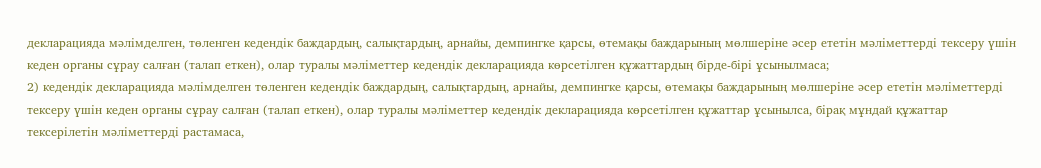декларацияда мәлімделген, төленген кедендік баждардың, салықтардың, арнайы, демпингке қарсы, өтемақы баждарының мөлшеріне әсер ететін мәліметтерді тексеру үшін кеден органы сұрау салған (талап еткен), олар туралы мәліметтер кедендік декларацияда көрсетілген құжаттардың бірде-бірі ұсынылмаса;
2) кедендік декларацияда мәлімделген төленген кедендік баждардың, салықтардың, арнайы, демпингке қарсы, өтемақы баждарының мөлшеріне әсер ететін мәліметтерді тексеру үшін кеден органы сұрау салған (талап еткен), олар туралы мәліметтер кедендік декларацияда көрсетілген құжаттар ұсынылса, бірақ мұндай құжаттар тексерілетін мәліметтерді растамаса,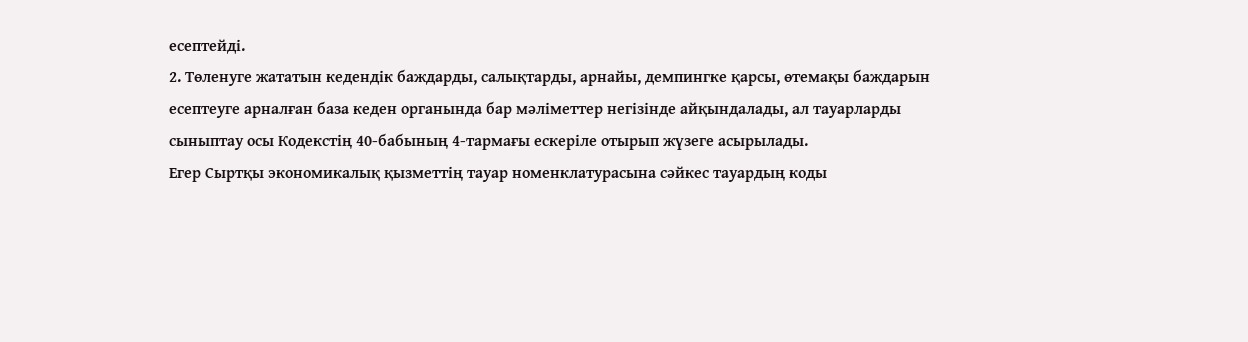есептейді.
2. Төленуге жататын кедендік баждарды, салықтарды, арнайы, демпингке қарсы, өтемақы баждарын есептеуге арналған база кеден органында бар мәліметтер негізінде айқындалады, ал тауарларды сыныптау осы Кодекстің 40-бабының 4-тармағы ескеріле отырып жүзеге асырылады.
Егер Сыртқы экономикалық қызметтің тауар номенклатурасына сәйкес тауардың коды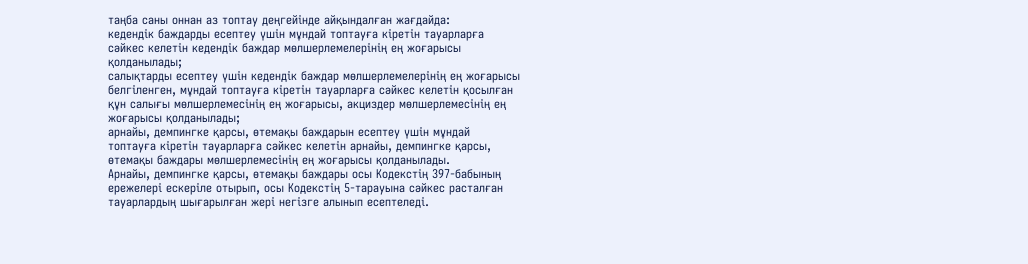таңба саны оннан аз топтау деңгейінде айқындалған жағдайда:
кедендік баждарды есептеу үшін мұндай топтауға кіретін тауарларға сәйкес келетін кедендік баждар мөлшерлемелерінің ең жоғарысы қолданылады;
салықтарды есептеу үшін кедендік баждар мөлшерлемелерінің ең жоғарысы белгіленген, мұндай топтауға кіретін тауарларға сәйкес келетін қосылған құн салығы мөлшерлемесінің ең жоғарысы, акциздер мөлшерлемесінің ең жоғарысы қолданылады;
арнайы, демпингке қарсы, өтемақы баждарын есептеу үшін мұндай топтауға кіретін тауарларға сәйкес келетін арнайы, демпингке қарсы, өтемақы баждары мөлшерлемесінің ең жоғарысы қолданылады.
Арнайы, демпингке қарсы, өтемақы баждары осы Кодекстің 397-бабының ережелері ескеріле отырып, осы Кодекстің 5-тарауына сәйкес расталған тауарлардың шығарылған жері негізге алынып есептеледі.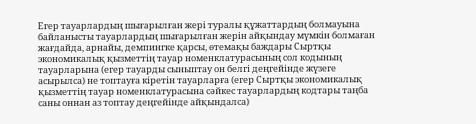Егер тауарлардың шығарылған жері туралы құжаттардың болмауына байланысты тауарлардың шығарылған жерін айқындау мүмкін болмаған жағдайда, арнайы, демпингке қарсы, өтемақы баждары Сыртқы экономикалық қызметтің тауар номенклатурасының сол кодының тауарларына (егер тауарды сыныптау он белгі деңгейінде жүзеге асырылса) не топтауға кіретін тауарларға (егер Сыртқы экономикалық қызметтің тауар номенклатурасына сәйкес тауарлардың кодтары таңба саны оннан аз топтау деңгейінде айқындалса)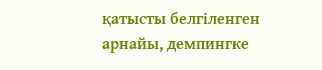қатысты белгіленген арнайы, демпингке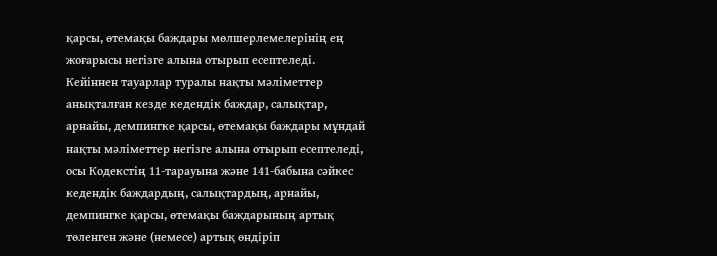қарсы, өтемақы баждары мөлшерлемелерінің ең жоғарысы негізге алына отырып есептеледі.
Кейіннен тауарлар туралы нақты мәліметтер анықталған кезде кедендік баждар, салықтар, арнайы, демпингке қарсы, өтемақы баждары мұндай нақты мәліметтер негізге алына отырып есептеледі, осы Кодекстің 11-тарауына және 141-бабына сәйкес кедендік баждардың, салықтардың, арнайы, демпингке қарсы, өтемақы баждарының артық төленген және (немесе) артық өндіріп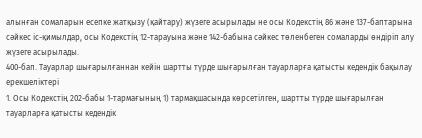алынған сомаларын есепке жатқызу (қайтару) жүзеге асырылады не осы Кодекстің 86 және 137-баптарына сәйкес іс-қимылдар, осы Кодекстің 12-тарауына және 142-бабына сәйкес төленбеген сомаларды өндіріп алу жүзеге асырылады.
400-бап. Тауарлар шығарылғаннан кейін шартты түрде шығарылған тауарларға қатысты кедендік бақылау ерекшеліктері
1. Осы Кодекстің 202-бабы 1-тармағының 1) тармақшасында көрсетілген, шартты түрде шығарылған тауарларға қатысты кедендік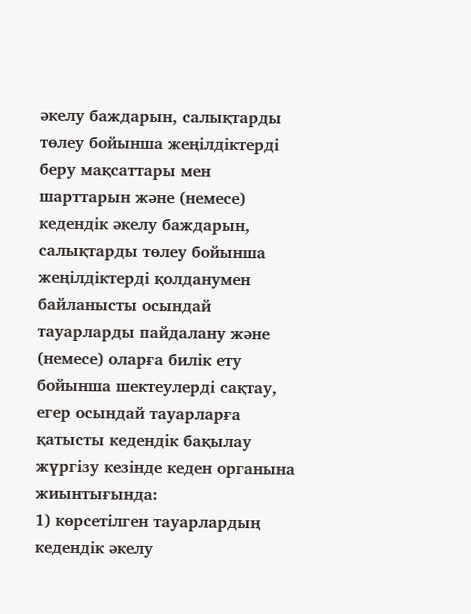әкелу баждарын, салықтарды төлеу бойынша жеңілдіктерді беру мақсаттары мен шарттарын және (немесе) кедендік әкелу баждарын, салықтарды төлеу бойынша жеңілдіктерді қолданумен байланысты осындай тауарларды пайдалану және (немесе) оларға билік ету бойынша шектеулерді сақтау, егер осындай тауарларға қатысты кедендік бақылау жүргізу кезінде кеден органына жиынтығында:
1) көрсетілген тауарлардың кедендік әкелу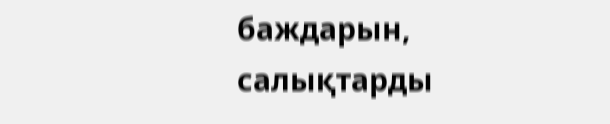баждарын, салықтарды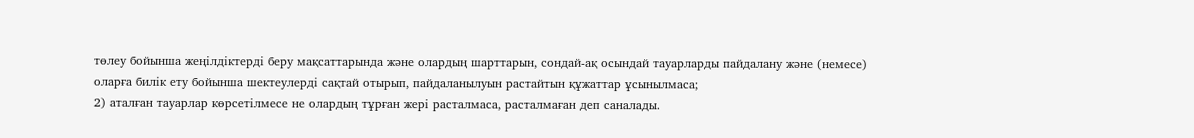төлеу бойынша жеңілдіктерді беру мақсаттарында және олардың шарттарын, сондай-ақ осындай тауарларды пайдалану және (немесе) оларға билік ету бойынша шектеулерді сақтай отырып, пайдаланылуын растайтын құжаттар ұсынылмаса;
2) аталған тауарлар көрсетілмесе не олардың тұрған жері расталмаса, расталмаған деп саналады.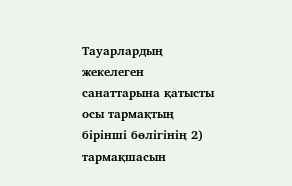Тауарлардың жекелеген санаттарына қатысты осы тармақтың бірінші бөлігінің 2) тармақшасын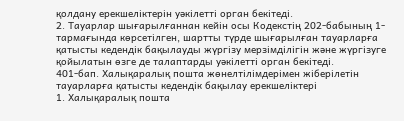қолдану ерекшеліктерін уәкілетті орган бекітеді.
2. Тауарлар шығарылғаннан кейін осы Кодекстің 202-бабының 1-тармағында көрсетілген, шартты түрде шығарылған тауарларға қатысты кедендік бақылауды жүргізу мерзімділігін және жүргізуге қойылатын өзге де талаптарды уәкілетті орган бекітеді.
401-бап. Халықаралық пошта жөнелтілімдерімен жіберілетін тауарларға қатысты кедендік бақылау ерекшеліктері
1. Халықаралық пошта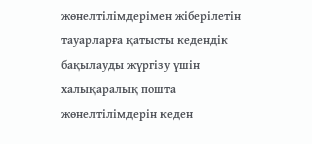жөнелтілімдерімен жіберілетін тауарларға қатысты кедендік бақылауды жүргізу үшін халықаралық пошта жөнелтілімдерін кеден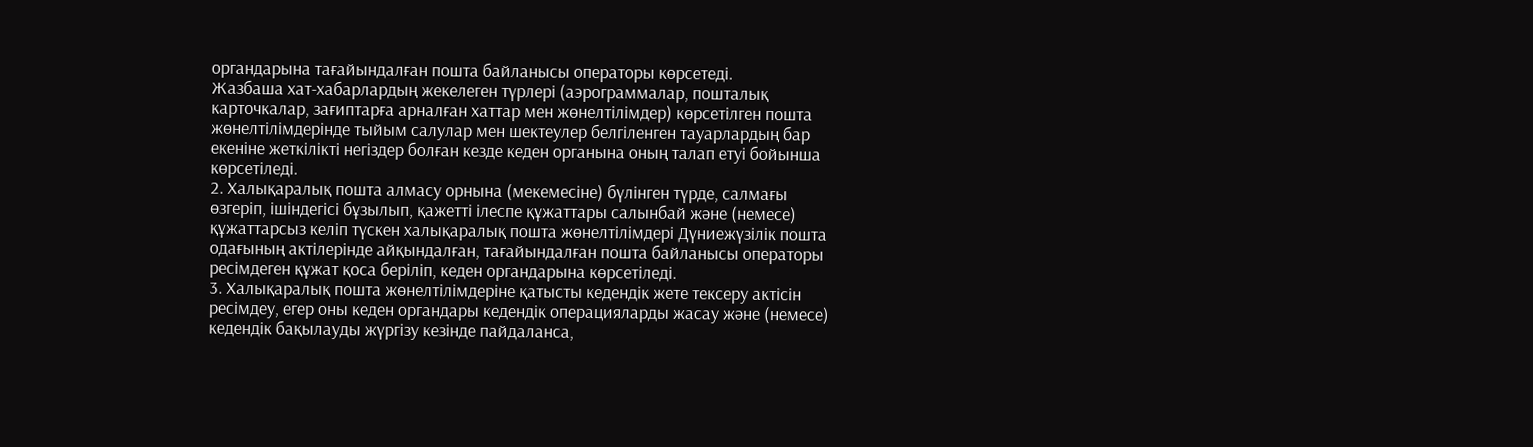органдарына тағайындалған пошта байланысы операторы көрсетеді.
Жазбаша хат-хабарлардың жекелеген түрлері (аэрограммалар, пошталық карточкалар, зағиптарға арналған хаттар мен жөнелтілімдер) көрсетілген пошта жөнелтілімдерінде тыйым салулар мен шектеулер белгіленген тауарлардың бар екеніне жеткілікті негіздер болған кезде кеден органына оның талап етуі бойынша көрсетіледі.
2. Халықаралық пошта алмасу орнына (мекемесіне) бүлінген түрде, салмағы өзгеріп, ішіндегісі бұзылып, қажетті ілеспе құжаттары салынбай және (немесе) құжаттарсыз келіп түскен халықаралық пошта жөнелтілімдері Дүниежүзілік пошта одағының актілерінде айқындалған, тағайындалған пошта байланысы операторы ресімдеген құжат қоса беріліп, кеден органдарына көрсетіледі.
3. Халықаралық пошта жөнелтілімдеріне қатысты кедендік жете тексеру актісін ресімдеу, егер оны кеден органдары кедендік операцияларды жасау және (немесе) кедендік бақылауды жүргізу кезінде пайдаланса,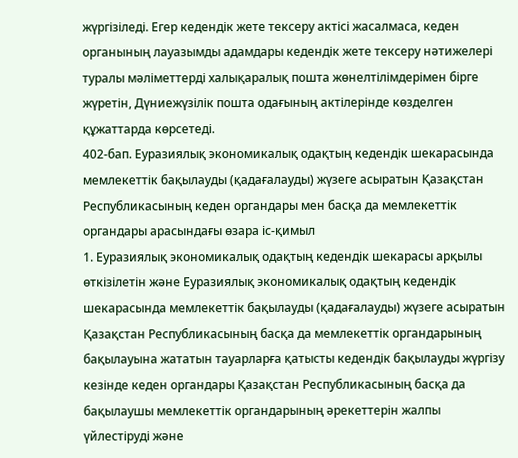жүргізіледі. Егер кедендік жете тексеру актісі жасалмаса, кеден органының лауазымды адамдары кедендік жете тексеру нәтижелері туралы мәліметтерді халықаралық пошта жөнелтілімдерімен бірге жүретін, Дүниежүзілік пошта одағының актілерінде көзделген құжаттарда көрсетеді.
402-бап. Еуразиялық экономикалық одақтың кедендік шекарасында мемлекеттік бақылауды (қадағалауды) жүзеге асыратын Қазақстан Республикасының кеден органдары мен басқа да мемлекеттік органдары арасындағы өзара іс-қимыл
1. Еуразиялық экономикалық одақтың кедендік шекарасы арқылы өткізілетін және Еуразиялық экономикалық одақтың кедендік шекарасында мемлекеттік бақылауды (қадағалауды) жүзеге асыратын Қазақстан Республикасының басқа да мемлекеттік органдарының бақылауына жататын тауарларға қатысты кедендік бақылауды жүргізу кезінде кеден органдары Қазақстан Республикасының басқа да бақылаушы мемлекеттік органдарының әрекеттерін жалпы үйлестіруді және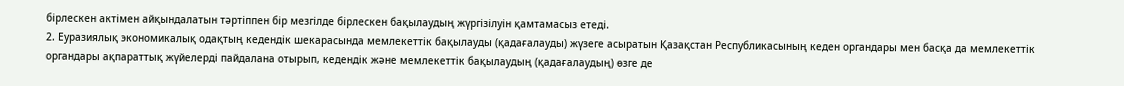бірлескен актімен айқындалатын тәртіппен бір мезгілде бірлескен бақылаудың жүргізілуін қамтамасыз етеді.
2. Еуразиялық экономикалық одақтың кедендік шекарасында мемлекеттік бақылауды (қадағалауды) жүзеге асыратын Қазақстан Республикасының кеден органдары мен басқа да мемлекеттік органдары ақпараттық жүйелерді пайдалана отырып, кедендік және мемлекеттік бақылаудың (қадағалаудың) өзге де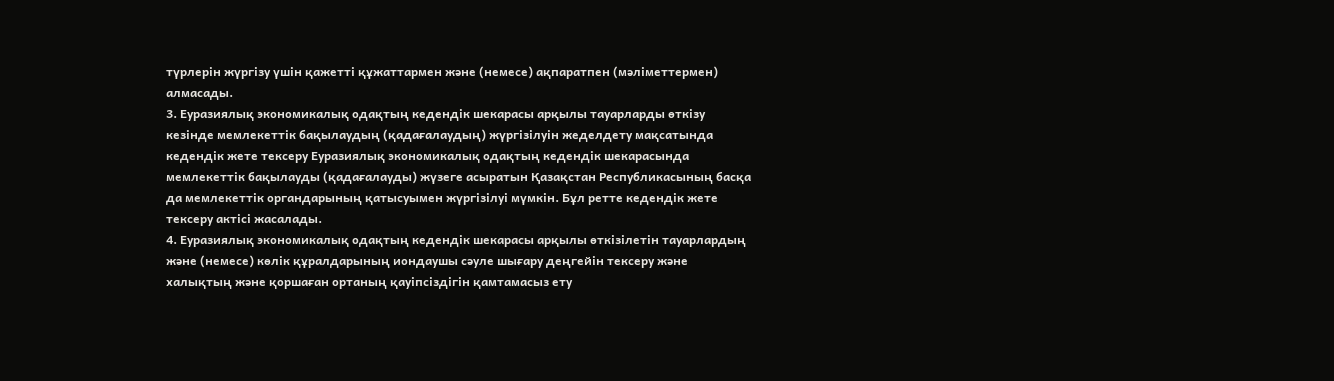түрлерін жүргізу үшін қажетті құжаттармен және (немесе) ақпаратпен (мәліметтермен) алмасады.
3. Еуразиялық экономикалық одақтың кедендік шекарасы арқылы тауарларды өткізу кезінде мемлекеттік бақылаудың (қадағалаудың) жүргізілуін жеделдету мақсатында кедендік жете тексеру Еуразиялық экономикалық одақтың кедендік шекарасында мемлекеттік бақылауды (қадағалауды) жүзеге асыратын Қазақстан Республикасының басқа да мемлекеттік органдарының қатысуымен жүргізілуі мүмкін. Бұл ретте кедендік жете тексеру актісі жасалады.
4. Еуразиялық экономикалық одақтың кедендік шекарасы арқылы өткізілетін тауарлардың және (немесе) көлік құралдарының иондаушы сәуле шығару деңгейін тексеру және халықтың және қоршаған ортаның қауіпсіздігін қамтамасыз ету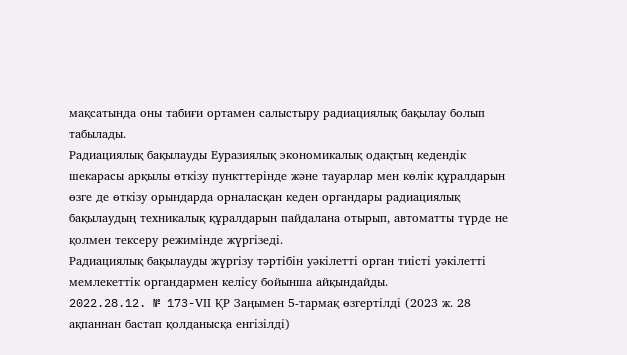мақсатында оны табиғи ортамен салыстыру радиациялық бақылау болып табылады.
Радиациялық бақылауды Еуразиялық экономикалық одақтың кедендік шекарасы арқылы өткізу пункттерінде және тауарлар мен көлік құралдарын өзге де өткізу орындарда орналасқан кеден органдары радиациялық бақылаудың техникалық құралдарын пайдалана отырып, автоматты түрде не қолмен тексеру режимінде жүргізеді.
Радиациялық бақылауды жүргізу тәртібін уәкілетті орган тиісті уәкілетті мемлекеттік органдармен келісу бойынша айқындайды.
2022.28.12. № 173-VІІ ҚР Заңымен 5-тармақ өзгертілді (2023 ж. 28 ақпаннан бастап қолданысқа енгізілді)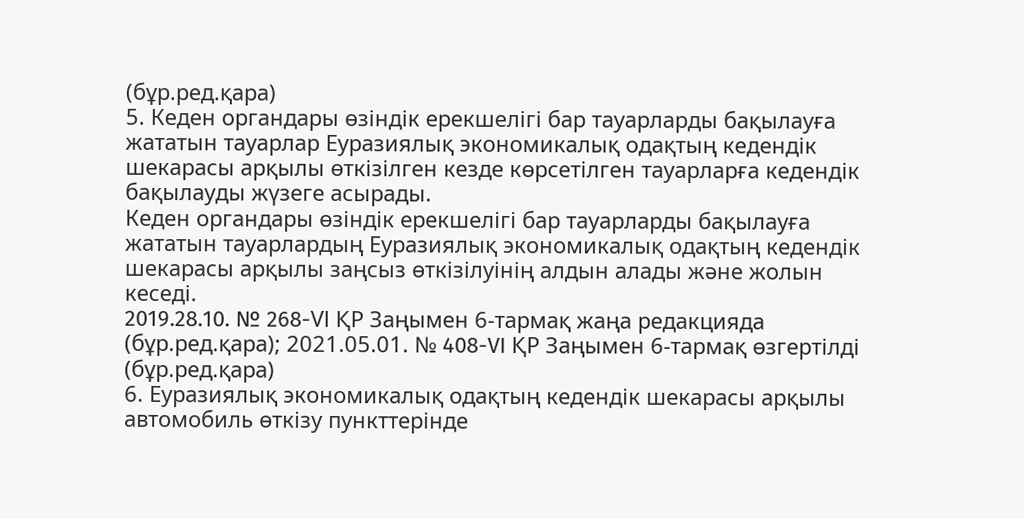(бұр.ред.қара)
5. Кеден органдары өзіндік ерекшелігі бар тауарларды бақылауға жататын тауарлар Еуразиялық экономикалық одақтың кедендік шекарасы арқылы өткізілген кезде көрсетілген тауарларға кедендік бақылауды жүзеге асырады.
Кеден органдары өзіндік ерекшелігі бар тауарларды бақылауға жататын тауарлардың Еуразиялық экономикалық одақтың кедендік шекарасы арқылы заңсыз өткізілуінің алдын алады және жолын кеседі.
2019.28.10. № 268-VІ ҚР Заңымен 6-тармақ жаңа редакцияда (бұр.ред.қара); 2021.05.01. № 408-VI ҚР Заңымен 6-тармақ өзгертілді (бұр.ред.қара)
6. Еуразиялық экономикалық одақтың кедендік шекарасы арқылы автомобиль өткізу пункттерінде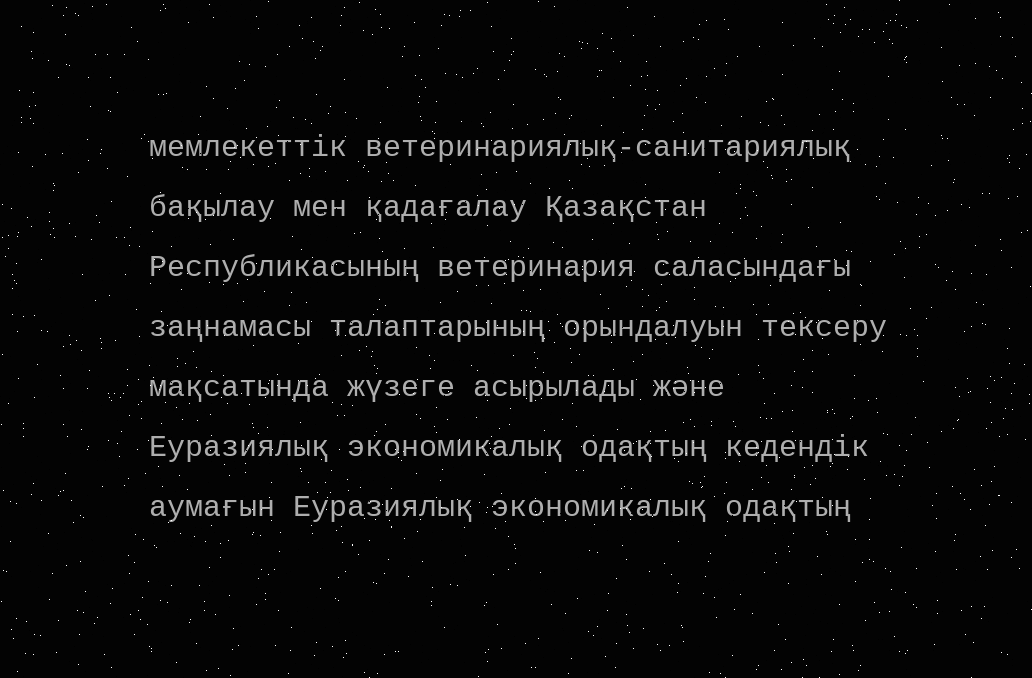мемлекеттік ветеринариялық-санитариялық бақылау мен қадағалау Қазақстан Республикасының ветеринария саласындағы заңнамасы талаптарының орындалуын тексеру мақсатында жүзеге асырылады және Еуразиялық экономикалық одақтың кедендік аумағын Еуразиялық экономикалық одақтың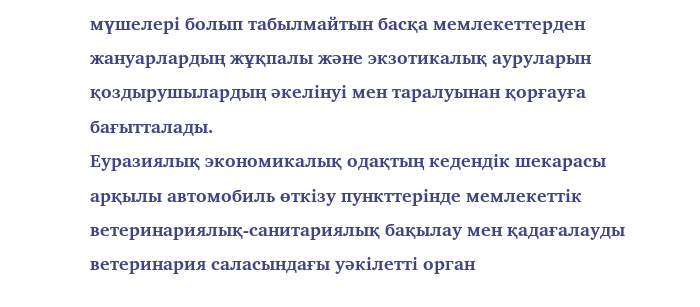мүшелері болып табылмайтын басқа мемлекеттерден жануарлардың жұқпалы және экзотикалық ауруларын қоздырушылардың әкелінуі мен таралуынан қорғауға бағытталады.
Еуразиялық экономикалық одақтың кедендік шекарасы арқылы автомобиль өткізу пункттерінде мемлекеттік ветеринариялық-санитариялық бақылау мен қадағалауды ветеринария саласындағы уәкілетті орган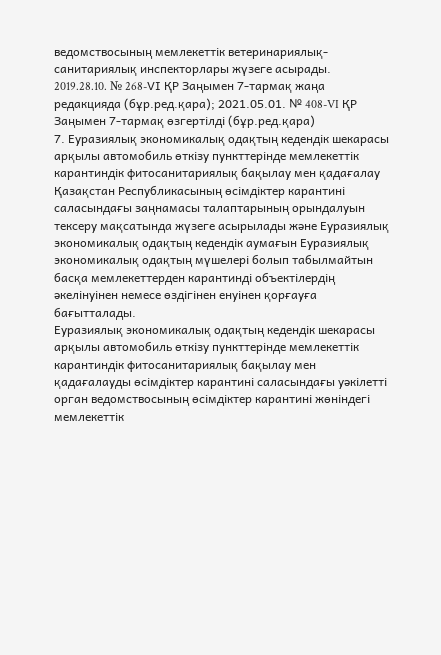ведомствосының мемлекеттік ветеринариялық-санитариялық инспекторлары жүзеге асырады.
2019.28.10. № 268-VІ ҚР Заңымен 7-тармақ жаңа редакцияда (бұр.ред.қара); 2021.05.01. № 408-VI ҚР Заңымен 7-тармақ өзгертілді (бұр.ред.қара)
7. Еуразиялық экономикалық одақтың кедендік шекарасы арқылы автомобиль өткізу пункттерінде мемлекеттік карантиндік фитосанитариялық бақылау мен қадағалау Қазақстан Республикасының өсімдіктер карантині саласындағы заңнамасы талаптарының орындалуын тексеру мақсатында жүзеге асырылады және Еуразиялық экономикалық одақтың кедендік аумағын Еуразиялық экономикалық одақтың мүшелері болып табылмайтын басқа мемлекеттерден карантинді объектілердің әкелінуінен немесе өздігінен енуінен қорғауға бағытталады.
Еуразиялық экономикалық одақтың кедендік шекарасы арқылы автомобиль өткізу пункттерінде мемлекеттік карантиндік фитосанитариялық бақылау мен қадағалауды өсімдіктер карантині саласындағы уәкілетті орган ведомствосының өсімдіктер карантині жөніндегі мемлекеттік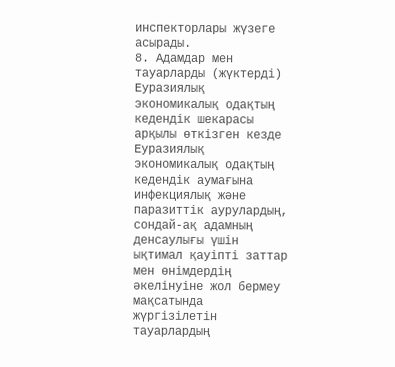инспекторлары жүзеге асырады.
8. Адамдар мен тауарларды (жүктерді) Еуразиялық экономикалық одақтың кедендік шекарасы арқылы өткізген кезде Еуразиялық экономикалық одақтың кедендік аумағына инфекциялық және паразиттік аурулардың, сондай-ақ адамның денсаулығы үшін ықтимал қауіпті заттар мен өнімдердің әкелінуіне жол бермеу мақсатында жүргізілетін тауарлардың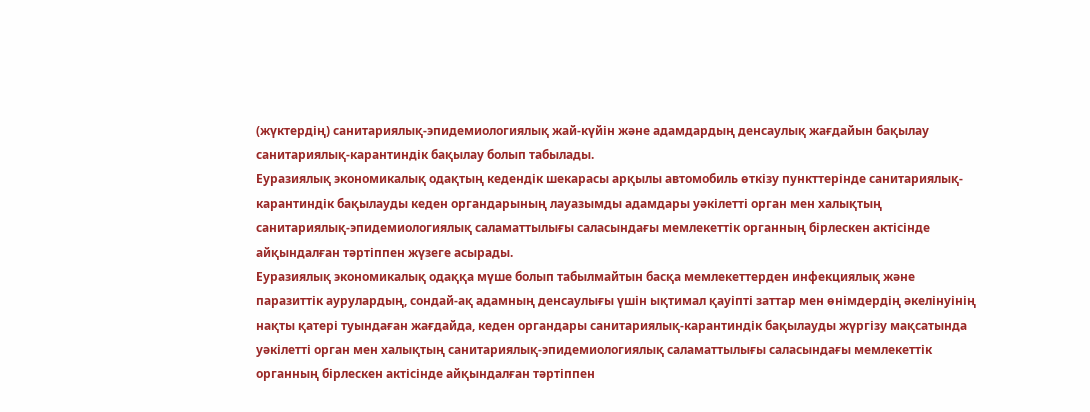(жүктердің) санитариялық-эпидемиологиялық жай-күйін және адамдардың денсаулық жағдайын бақылау санитариялық-карантиндік бақылау болып табылады.
Еуразиялық экономикалық одақтың кедендік шекарасы арқылы автомобиль өткізу пункттерінде санитариялық-карантиндік бақылауды кеден органдарының лауазымды адамдары уәкілетті орган мен халықтың санитариялық-эпидемиологиялық саламаттылығы саласындағы мемлекеттік органның бірлескен актісінде айқындалған тәртіппен жүзеге асырады.
Еуразиялық экономикалық одаққа мүше болып табылмайтын басқа мемлекеттерден инфекциялық және паразиттік аурулардың, сондай-ақ адамның денсаулығы үшін ықтимал қауіпті заттар мен өнімдердің әкелінуінің нақты қатері туындаған жағдайда, кеден органдары санитариялық-карантиндік бақылауды жүргізу мақсатында уәкілетті орган мен халықтың санитариялық-эпидемиологиялық саламаттылығы саласындағы мемлекеттік органның бірлескен актісінде айқындалған тәртіппен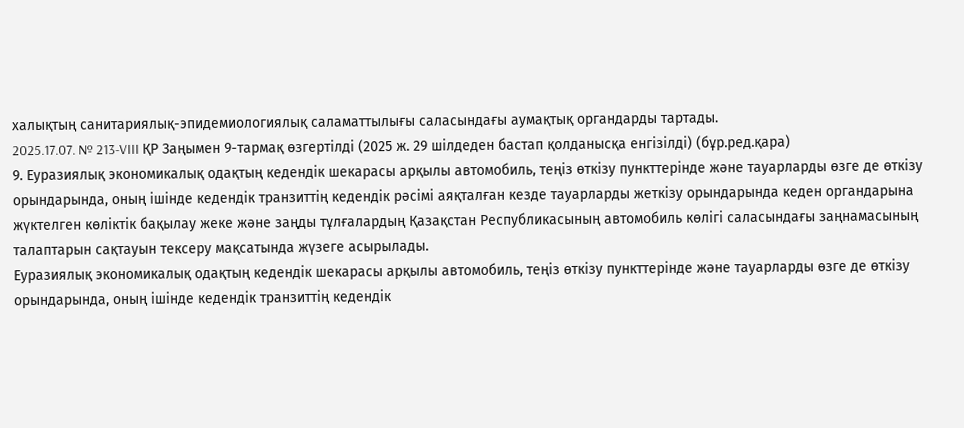халықтың санитариялық-эпидемиологиялық саламаттылығы саласындағы аумақтық органдарды тартады.
2025.17.07. № 213-VIII ҚР Заңымен 9-тармақ өзгертілді (2025 ж. 29 шілдеден бастап қолданысқа енгізілді) (бұр.ред.қара)
9. Еуразиялық экономикалық одақтың кедендік шекарасы арқылы автомобиль, теңіз өткізу пункттерінде және тауарларды өзге де өткізу орындарында, оның ішінде кедендік транзиттің кедендік рәсімі аяқталған кезде тауарларды жеткізу орындарында кеден органдарына жүктелген көліктік бақылау жеке және заңды тұлғалардың Қазақстан Республикасының автомобиль көлігі саласындағы заңнамасының талаптарын сақтауын тексеру мақсатында жүзеге асырылады.
Еуразиялық экономикалық одақтың кедендік шекарасы арқылы автомобиль, теңіз өткізу пункттерінде және тауарларды өзге де өткізу орындарында, оның ішінде кедендік транзиттің кедендік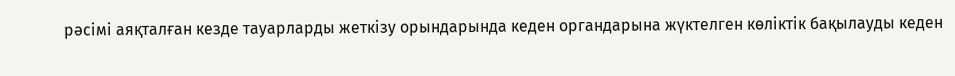рәсімі аяқталған кезде тауарларды жеткізу орындарында кеден органдарына жүктелген көліктік бақылауды кеден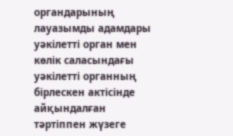органдарының лауазымды адамдары уәкілетті орган мен көлік саласындағы уәкілетті органның бірлескен актісінде айқындалған тәртіппен жүзеге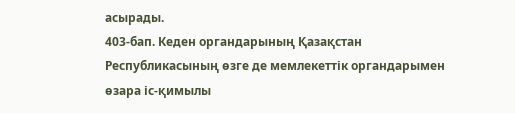асырады.
403-бап. Кеден органдарының Қазақстан Республикасының өзге де мемлекеттік органдарымен өзара іс-қимылы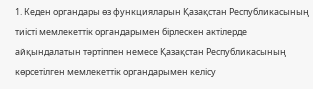1. Кеден органдары өз функцияларын Қазақстан Республикасының тиісті мемлекеттік органдарымен бірлескен актілерде айқындалатын тәртіппен немесе Қазақстан Республикасының көрсетілген мемлекеттік органдарымен келісу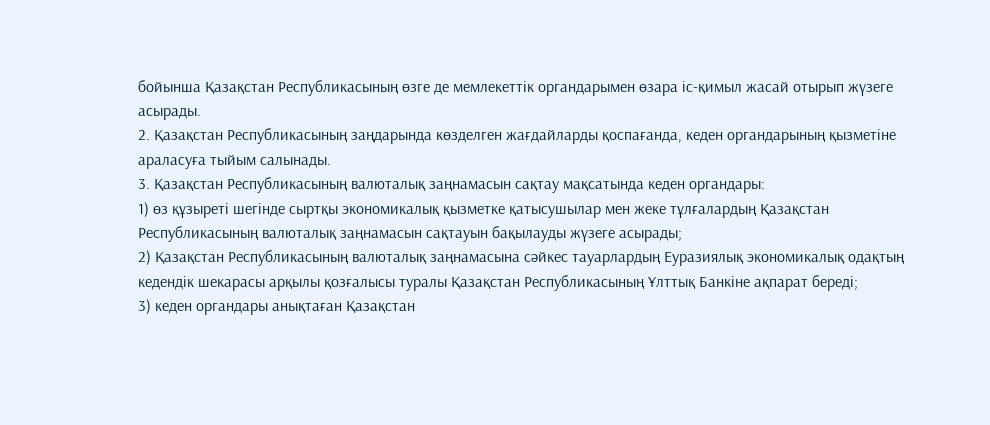бойынша Қазақстан Республикасының өзге де мемлекеттік органдарымен өзара іс-қимыл жасай отырып жүзеге асырады.
2. Қазақстан Республикасының заңдарында көзделген жағдайларды қоспағанда, кеден органдарының қызметіне араласуға тыйым салынады.
3. Қазақстан Республикасының валюталық заңнамасын сақтау мақсатында кеден органдары:
1) өз құзыреті шегінде сыртқы экономикалық қызметке қатысушылар мен жеке тұлғалардың Қазақстан Республикасының валюталық заңнамасын сақтауын бақылауды жүзеге асырады;
2) Қазақстан Республикасының валюталық заңнамасына сәйкес тауарлардың Еуразиялық экономикалық одақтың кедендік шекарасы арқылы қозғалысы туралы Қазақстан Республикасының Ұлттық Банкіне ақпарат береді;
3) кеден органдары анықтаған Қазақстан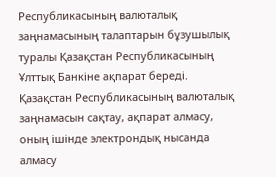Республикасының валюталық заңнамасының талаптарын бұзушылық туралы Қазақстан Республикасының Ұлттық Банкіне ақпарат береді.
Қазақстан Республикасының валюталық заңнамасын сақтау, ақпарат алмасу, оның ішінде электрондық нысанда алмасу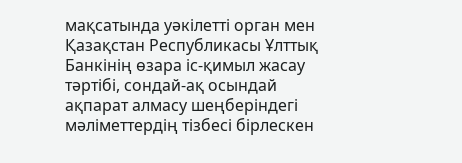мақсатында уәкілетті орган мен Қазақстан Республикасы Ұлттық Банкінің өзара іс-қимыл жасау тәртібі, сондай-ақ осындай ақпарат алмасу шеңберіндегі мәліметтердің тізбесі бірлескен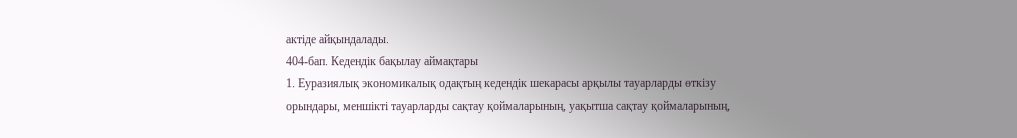актіде айқындалады.
404-бап. Кедендік бақылау аймақтары
1. Еуразиялық экономикалық одақтың кедендік шекарасы арқылы тауарларды өткізу орындары, меншікті тауарларды сақтау қоймаларының, уақытша сақтау қоймаларының,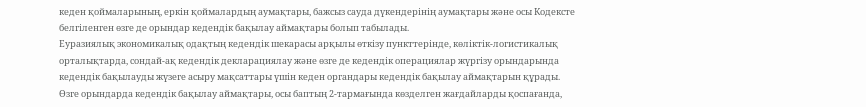кеден қоймаларының, еркін қоймалардың аумақтары, бажсыз сауда дүкендерінің аумақтары және осы Кодексте белгіленген өзге де орындар кедендік бақылау аймақтары болып табылады.
Еуразиялық экономикалық одақтың кедендік шекарасы арқылы өткізу пункттерінде, көліктік-логистикалық орталықтарда, сондай-ақ кедендік декларациялау және өзге де кедендік операциялар жүргізу орындарында кедендік бақылауды жүзеге асыру мақсаттары үшін кеден органдары кедендік бақылау аймақтарын құрады.
Өзге орындарда кедендік бақылау аймақтары, осы баптың 2-тармағында көзделген жағдайларды қоспағанда,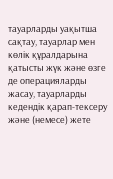тауарларды уақытша сақтау, тауарлар мен көлік құралдарына қатысты жүк және өзге де операцияларды жасау, тауарларды кедендік қарап-тексеру және (немесе) жете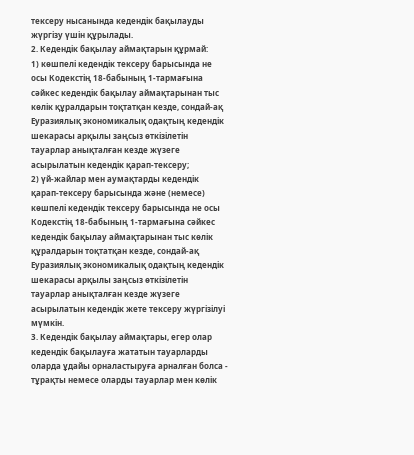тексеру нысанында кедендік бақылауды жүргізу үшін құрылады.
2. Кедендік бақылау аймақтарын құрмай:
1) көшпелі кедендік тексеру барысында не осы Кодекстің 18-бабының 1-тармағына сәйкес кедендік бақылау аймақтарынан тыс көлік құралдарын тоқтатқан кезде, сондай-ақ Еуразиялық экономикалық одақтың кедендік шекарасы арқылы заңсыз өткізілетін тауарлар анықталған кезде жүзеге асырылатын кедендік қарап-тексеру;
2) үй-жайлар мен аумақтарды кедендік қарап-тексеру барысында және (немесе) көшпелі кедендік тексеру барысында не осы Кодекстің 18-бабының 1-тармағына сәйкес кедендік бақылау аймақтарынан тыс көлік құралдарын тоқтатқан кезде, сондай-ақ Еуразиялық экономикалық одақтың кедендік шекарасы арқылы заңсыз өткізілетін тауарлар анықталған кезде жүзеге асырылатын кедендік жете тексеру жүргізілуі мүмкін.
3. Кедендік бақылау аймақтары, егер олар кедендік бақылауға жататын тауарларды оларда ұдайы орналастыруға арналған болса - тұрақты немесе оларды тауарлар мен көлік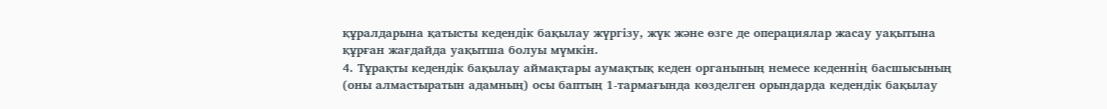құралдарына қатысты кедендік бақылау жүргізу, жүк және өзге де операциялар жасау уақытына құрған жағдайда уақытша болуы мүмкін.
4. Тұрақты кедендік бақылау аймақтары аумақтық кеден органының немесе кеденнің басшысының (оны алмастыратын адамның) осы баптың 1-тармағында көзделген орындарда кедендік бақылау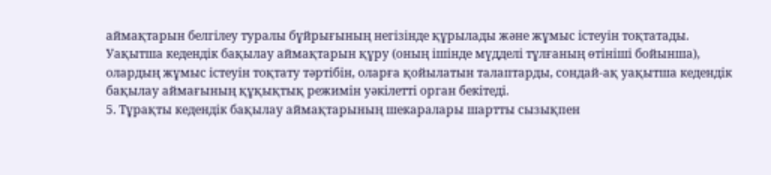аймақтарын белгілеу туралы бұйрығының негізінде құрылады және жұмыс істеуін тоқтатады.
Уақытша кедендік бақылау аймақтарын құру (оның ішінде мүдделі тұлғаның өтініші бойынша), олардың жұмыс істеуін тоқтату тәртібін, оларға қойылатын талаптарды, сондай-ақ уақытша кедендік бақылау аймағының құқықтық режимін уәкілетті орган бекітеді.
5. Тұрақты кедендік бақылау аймақтарының шекаралары шартты сызықпен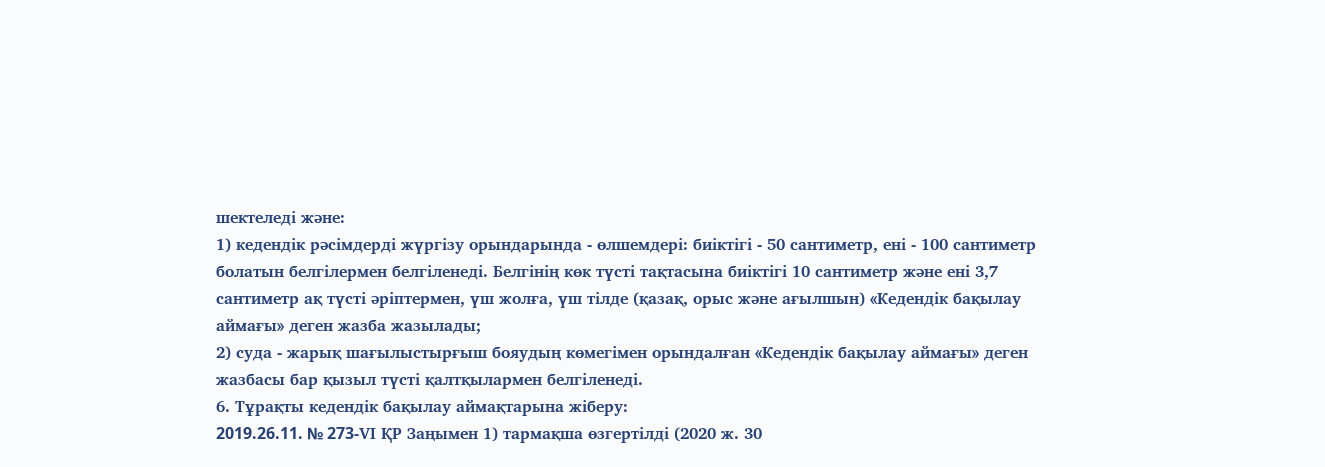шектеледі және:
1) кедендік рәсімдерді жүргізу орындарында - өлшемдері: биіктігі - 50 сантиметр, ені - 100 сантиметр болатын белгілермен белгіленеді. Белгінің көк түсті тақтасына биіктігі 10 сантиметр және ені 3,7 сантиметр ақ түсті әріптермен, үш жолға, үш тілде (қазақ, орыс және ағылшын) «Кедендік бақылау аймағы» деген жазба жазылады;
2) суда - жарық шағылыстырғыш бояудың көмегімен орындалған «Кедендік бақылау аймағы» деген жазбасы бар қызыл түсті қалтқылармен белгіленеді.
6. Тұрақты кедендік бақылау аймақтарына жіберу:
2019.26.11. № 273-VІ ҚР Заңымен 1) тармақша өзгертілді (2020 ж. 30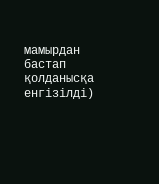мамырдан бастап қолданысқа енгізілді)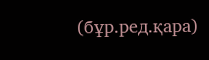(бұр.ред.қара)